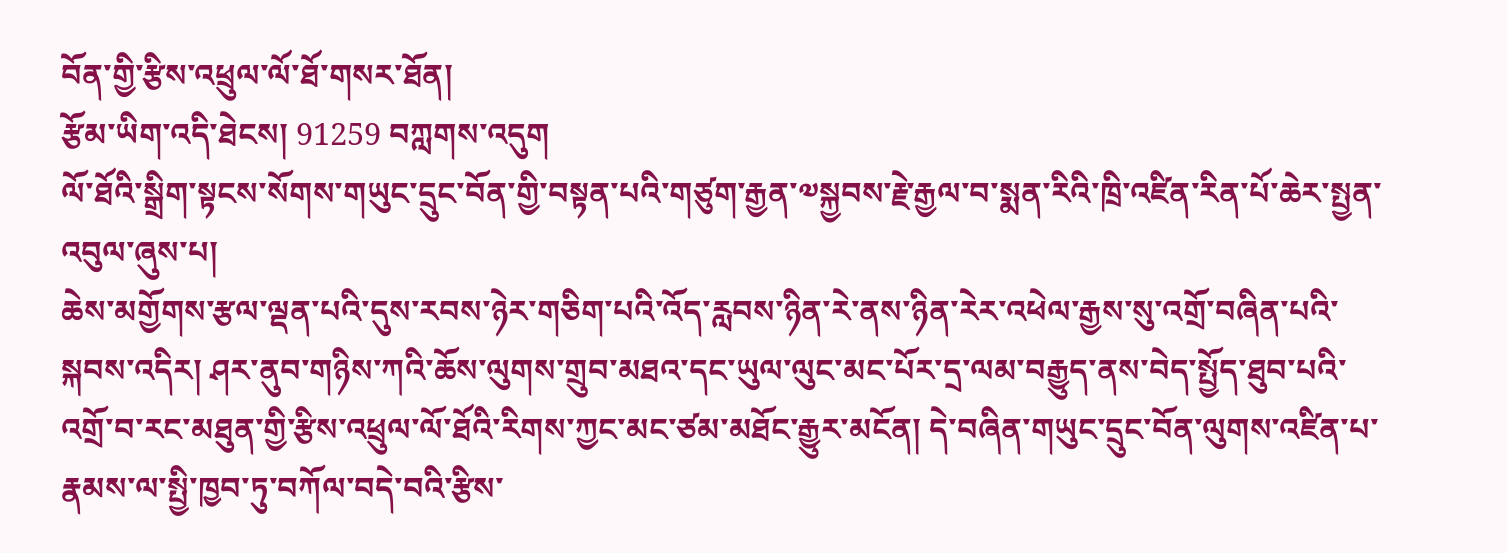བོན་གྱི་རྩིས་འཕྲུལ་ལོ་ཐོ་གསར་ཐོན།
རྩོམ་ཡིག་འདི་ཐེངས། 91259 བཀླགས་འདུག
ལོ་ཐོའི་སྒྲིག་སྟངས་སོགས་གཡུང་དྲུང་བོན་གྱི་བསྟན་པའི་གཙུག་རྒྱན་༧སྐྱབས་རྗེ་རྒྱལ་བ་སྨན་རིའི་ཁྲི་འཛིན་རིན་པོ་ཆེར་སྤྱན་འབུལ་ཞུས་པ།
ཆེས་མགྱོགས་རྩལ་ལྡན་པའི་དུས་རབས་ཉེར་གཅིག་པའི་འོད་རླབས་ཉིན་རེ་ནས་ཉིན་རེར་འཕེལ་རྒྱས་སུ་འགྲོ་བཞིན་པའི་སྐབས་འདིར། ཤར་ནུབ་གཉིས་ཀའི་ཆོས་ལུགས་གྲུབ་མཐའ་དང་ཡུལ་ལུང་མང་པོར་དྲ་ལམ་བརྒྱུད་ནས་བེད་སྤྱོད་ཐུབ་པའི་འགྲོ་བ་རང་མཐུན་གྱི་རྩིས་འཕྲུལ་ལོ་ཐོའི་རིགས་ཀྱང་མང་ཙམ་མཐོང་རྒྱུར་མངོན། དེ་བཞིན་གཡུང་དྲུང་བོན་ལུགས་འཛིན་པ་རྣམས་ལ་སྤྱི་ཁྱབ་ཏུ་བཀོལ་བདེ་བའི་རྩིས་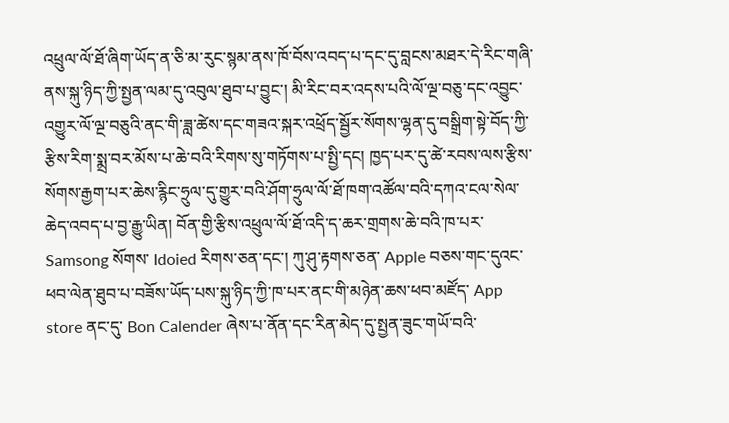འཕྲུལ་ལོ་ཐོ་ཞིག་ཡོད་ན་ཅི་མ་རུང་སྙམ་ནས་ཁོ་བོས་འབད་པ་དང་དུ་བླངས་མཐར་དེ་རིང་གཞི་ནས་སྐུ་ཉིད་ཀྱི་སྤྱན་ལམ་དུ་འབུལ་ཐུབ་པ་བྱུང་། མི་རིང་བར་འདས་པའི་ལོ་ལྔ་བཅུ་དང་འབྱུང་འགྱུར་ལོ་ལྔ་བཅུའི་ནང་གི་ཟླ་ཚེས་དང་གཟའ་སྐར་འཕྲོད་སྦྱོར་སོགས་ལྷན་དུ་བསྒྲིག་སྟེ་བོད་ཀྱི་རྩིས་རིག་སྨྲ་བར་མོས་པ་ཆེ་བའི་རིགས་སུ་གཏོགས་པ་སྤྱི་དང། ཁྱད་པར་དུ་ཚེ་རབས་ལས་རྩིས་སོགས་རྒྱག་པར་ཆེས་རྙིང་ཧྲུལ་དུ་གྱུར་བའི་ཤོག་ཧྲུལ་ལོ་ཐོ་ཁག་འཚོལ་བའི་དཀའ་ངལ་སེལ་ཆེད་འབད་པ་བྱ་རྒྱུ་ཡིན། བོན་གྱི་རྩིས་འཕྲུལ་ལོ་ཐོ་འདི་ད་ཆར་གྲགས་ཆེ་བའི་ཁ་པར་ Samsong སོགས་ Idoied རིགས་ཅན་དང་། ཀུ་ཤུ་རྟགས་ཅན་ Apple བཅས་གང་དུའང་ཕབ་ལེན་ཐུབ་པ་བཟོས་ཡོད་པས་སྐུ་ཉིད་ཀྱི་ཁ་པར་ནང་གི་མཉེན་ཆས་ཕབ་མཛོད་ App store ནང་དུ་ Bon Calender ཞེས་པ་ནོན་དང་རིན་མེད་དུ་སྤྱན་ཟུང་གཡོ་བའི་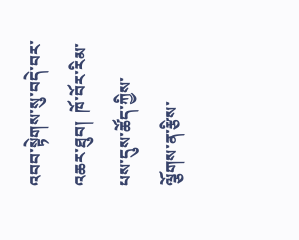འབབ་སྟེགས་སུ་བདེ་བར་འཆར་ཐུབ།  ཁོ་བོར་རིམ་པས་དུས་ཚོད་ཀྱིས་ལྕོགས་ན་རྩིས་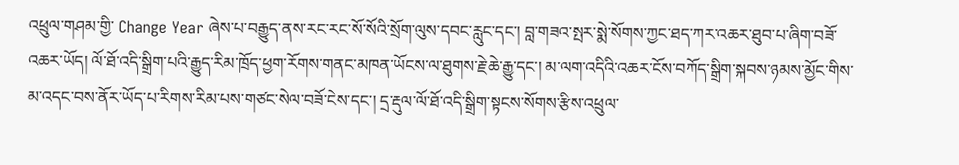འཕྲུལ་གཤམ་གྱི་ Change Year ཞེས་པ་བརྒྱུད་ནས་རང་རང་སོ་སོའི་སྲོག་ལུས་དབང་རླུང་དང་། བླ་གཟའ་སྤར་སྨེ་སོགས་ཀྱང་ཐད་ཀར་འཆར་ཐུབ་པ་ཞིག་བཟོ་འཆར་ཡོད། ལོ་ཐོ་འདི་སྒྲིག་པའི་རྒྱུད་རིམ་ཁྲོད་ཕྱག་རོགས་གནང་མཁན་ཡོངས་ལ་ཐུགས་རྗེ་ཆེ་རྒྱུ་དང་། མ་ལག་འདིའི་འཆར་ངོས་བཀོད་སྒྲིག་སྐབས་ཉམས་མྱོང་གིས་མ་འདང་བས་ནོར་ཡོད་པ་རིགས་རིམ་པས་གཙང་སེལ་བཟོ་ངེས་དང་། དྲ་རྡུལ་ལོ་ཐོ་འདི་སྒྲིག་སྟངས་སོགས་རྩིས་འཕྲུལ་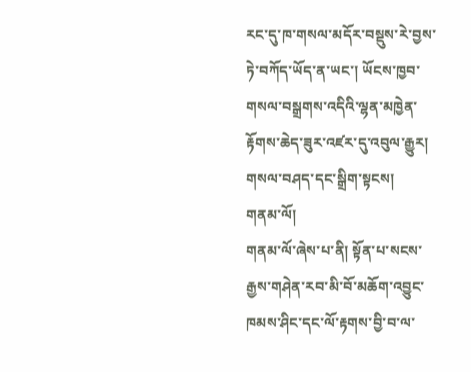རང་དུ་ཁ་གསལ་མདོར་བསྡུས་རེ་བྱས་ཏེ་བཀོད་ཡོད་ན་ཡང་། ཡོངས་ཁྱབ་གསལ་བསྒྲགས་འདིའི་ལྷན་མཁྱེན་རྟོགས་ཆེད་ཟུར་འཛར་དུ་འབུལ་རྒྱུར།
གསལ་བཤད་དང་སྒྲིག་སྟངས།
གནམ་ལོ།
གནམ་ལོ་ཞེས་པ་ནི། སྟོན་པ་སངས་རྒྱས་གཤེན་རབ་མི་བོ་མཆོག་འབྱུང་ཁམས་ཤིང་དང་ལོ་རྟགས་བྱི་བ་ལ་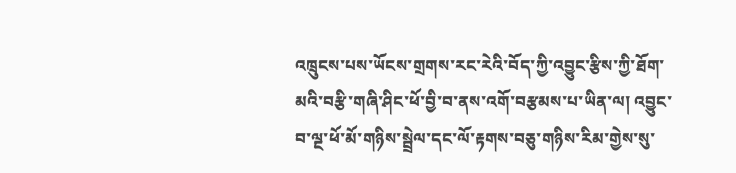འཁྲུངས་པས་ཡོངས་གྲགས་རང་རེའི་བོད་ཀྱི་འབྱུང་རྩིས་ཀྱི་ཐོག་མའི་བརྩི་གཞི་ཤིང་ཕོ་བྱི་བ་ནས་འགོ་བརྩམས་པ་ཡིན་ལ། འབྱུང་བ་ལྔ་ཕོ་མོ་གཉིས་སྦྲེལ་དང་ལོ་རྟགས་བཅུ་གཉིས་རིམ་གྱེས་སུ་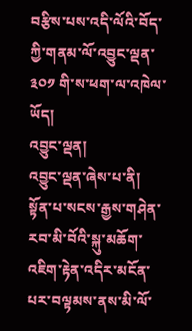བརྩིས་པས་འདི་ལོའི་བོད་ཀྱི་གནམ་ལོ་འབྱུང་ལྡན་ ༣༠༡ གི་ས་ཕག་ལ་འཁེལ་ཡོད།
འབྱུང་ལྡན།
འབྱུང་ལྡན་ཞེས་པ་ནི། སྟོན་པ་སངས་རྒྱས་གཤེན་རབ་མི་བོའི་སྐུ་མཆོག་འཇིག་རྟེན་འདིར་མངོན་པར་བལྟམས་ནས་མི་ལོ་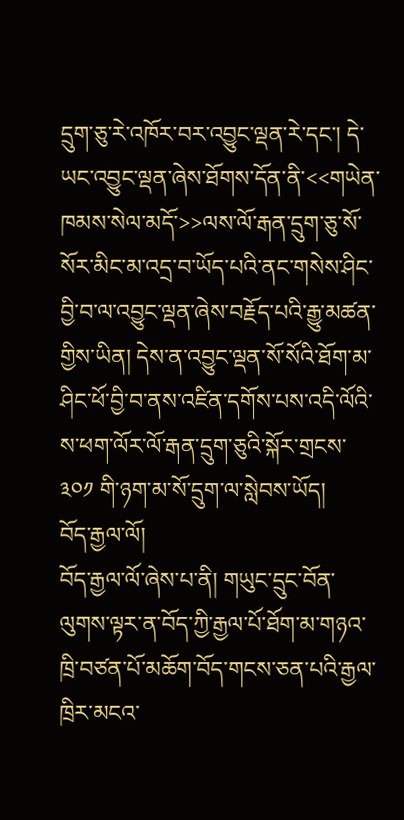དྲུག་ཅུ་རེ་འཁོར་བར་འབྱུང་ལྡན་རེ་དང་། དེ་ཡང་འབྱུང་ལྡན་ཞེས་ཐོགས་དོན་ནི་<<གཡེན་ཁམས་སེལ་མདོ་>>ལས་ལོ་རྒན་དྲུག་ཅུ་སོ་སོར་མིང་མ་འདྲ་བ་ཡོད་པའི་ནང་གསེས་ཤིང་བྱི་བ་ལ་འབྱུང་ལྡན་ཞེས་བརྗོད་པའི་རྒྱུ་མཚན་གྱིས་ཡིན། དེས་ན་འབྱུང་ལྡན་སོ་སོའི་ཐོག་མ་ཤིང་ཕོ་བྱི་བ་ནས་འཛིན་དགོས་པས་འདི་ལོའི་ས་ཕག་ལོར་ལོ་རྒན་དྲུག་ཅུའི་སྐོར་གྲངས་ ༣༠༡ གི་ཉག་མ་སོ་དྲུག་ལ་སླེབས་ཡོད།
བོད་རྒྱལ་ལོ།
བོད་རྒྱལ་ལོ་ཞེས་པ་ནི། གཡུང་དྲུང་བོན་ལུགས་ལྟར་ན་བོད་ཀྱི་རྒྱལ་པོ་ཐོག་མ་གཉའ་ཁྲི་བཙན་པོ་མཆོག་བོད་གངས་ཅན་པའི་རྒྱལ་ཁྲིར་མངའ་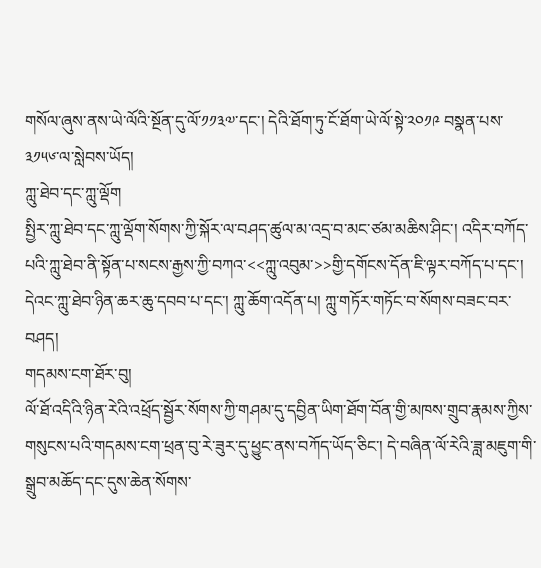གསོལ་ཞུས་ནས་ཡེ་ལོའི་སྔོན་དུ་ལོ་༡༡༣༧་དང་། དེའི་ཐོག་ཏུ་ངོ་ཐོག་ཡེ་ལོ་སྟེ་༢༠༡༩ བསྣན་པས་༣༡༥༦་ལ་སླེབས་ཡོད།
ཀླུ་ཐེབ་དང་ཀླུ་ལྡོག
སྤྱིར་ཀླུ་ཐེབ་དང་ཀླུ་ལྡོག་སོགས་ཀྱི་སྐོར་ལ་བཤད་ཚུལ་མ་འདྲ་བ་མང་ཙམ་མཆིས་ཤིང་། འདིར་བཀོད་པའི་ཀླུ་ཐེབ་ནི་སྟོན་པ་སངས་རྒྱས་ཀྱི་བཀའ་<<ཀླུ་འབུམ་>>གྱི་དགོངས་དོན་ཇི་ལྟར་བཀོད་པ་དང་། དེའང་ཀླུ་ཐེབ་ཉིན་ཆར་ཆུ་དབབ་པ་དང་། ཀླུ་ཆོག་འདོན་པ། ཀླུ་གཏོར་གཏོང་བ་སོགས་བཟང་བར་བཤད།
གདམས་ངག་ཐོར་བུ།
ལོ་ཐོ་འདིའི་ཉིན་རེའི་འཕྲོད་སྦྱོར་སོགས་ཀྱི་གཤམ་དུ་དབྱིན་ཡིག་ཐོག་བོན་གྱི་མཁས་གྲུབ་རྣམས་ཀྱིས་གསུངས་པའི་གདམས་ངག་ཕྲན་བུ་རེ་ཟུར་དུ་ཕྱུང་ནས་བཀོད་ཡོད་ཅིང་། དེ་བཞིན་ལོ་རེའི་ཟླ་མཇུག་གི་སྒྲུབ་མཆོད་དང་དུས་ཆེན་སོགས་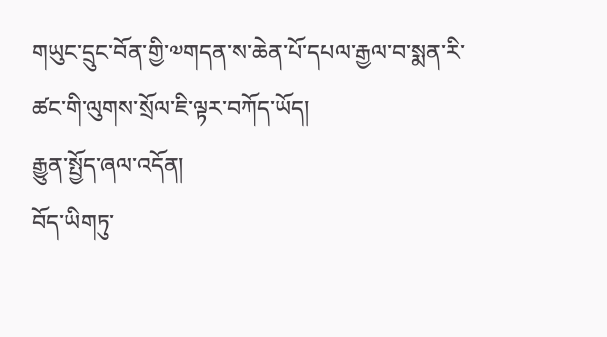གཡུང་དྲུང་བོན་གྱི་༧གདན་ས་ཆེན་པོ་དཔལ་རྒྱལ་བ་སྨན་རི་ཚང་གི་ལུགས་སྲོལ་ཇི་ལྟར་བཀོད་ཡོད།
རྒྱུན་སྤྱོད་ཞལ་འདོན།
བོད་ཡིགཏུ་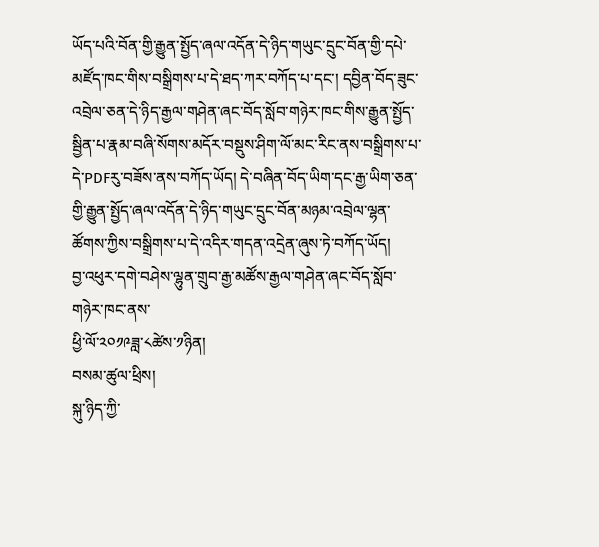ཡོད་པའི་བོན་གྱི་རྒྱུན་སྤྱོད་ཞལ་འདོན་དེ་ཉིད་གཡུང་དྲུང་བོན་གྱི་དཔེ་མཛོད་ཁང་གིས་བསྒྲིགས་པ་དེ་ཐད་ཀར་བཀོད་པ་དང་། དབྱིན་བོད་ཟུང་འབྲེལ་ཅན་དེ་ཉིད་རྒྱལ་གཤེན་ཞང་བོད་སློབ་གཉེར་ཁང་གིས་རྒྱུན་སྤྱོད་སྦྱིན་པ་རྣམ་བཞི་སོགས་མདོར་བསྡུས་ཤིག་ལོ་མང་རིང་ནས་བསྒྲིགས་པ་དེ་PDFརུ་བཟོས་ནས་བཀོད་ཡོད། དེ་བཞིན་བོད་ཡིག་དང་རྒྱ་ཡིག་ཅན་གྱི་རྒྱུན་སྤྱོད་ཞལ་འདོན་དེ་ཉིད་གཡུང་དྲུང་བོན་མཉམ་འབྲེལ་ལྷན་ཚོགས་ཀྱིས་བསྒྲིགས་པ་དེ་འདིར་གདན་འདྲེན་ཞུས་ཏེ་བཀོད་ཡོད།
བྱ་འཕུར་དགེ་བཤེས་ལྷུན་གྲུབ་རྒྱ་མཚོས་རྒྱལ་གཤེན་ཞང་བོད་སློབ་གཉེར་ཁང་ནས་
ཕྱི་ལོ་༢༠༡༩ཟླ་༨ཚེས་༡ཉིན།
བསམ་ཚུལ་ཕྲིས།
སྐུ་ཉིད་ཀྱི་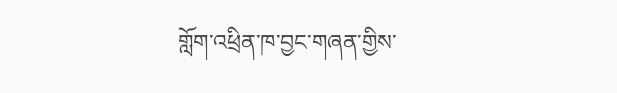གློག་འཕྲིན་ཁ་བྱང་གཞན་གྱིས་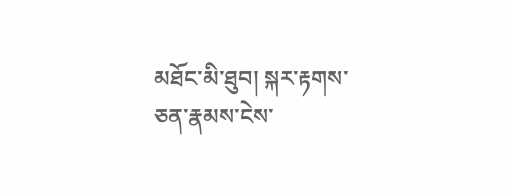མཐོང་མི་ཐུབ། སྐར་རྟགས་ཅན་རྣམས་ངེས་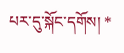པར་དུ་སྐོང་དགོས། *